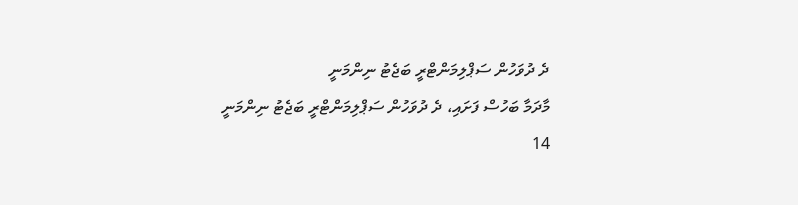ދެ ދުވަހުން ސަޕްލިމަންޓްރީ ބަޖެޓު ނިންމަނީ
މާދަމާ ބަހުސް ފަށައި، ދެ ދުވަހުން ސަޕްލިމަންޓްރީ ބަޖެޓު ނިންމަނީ
14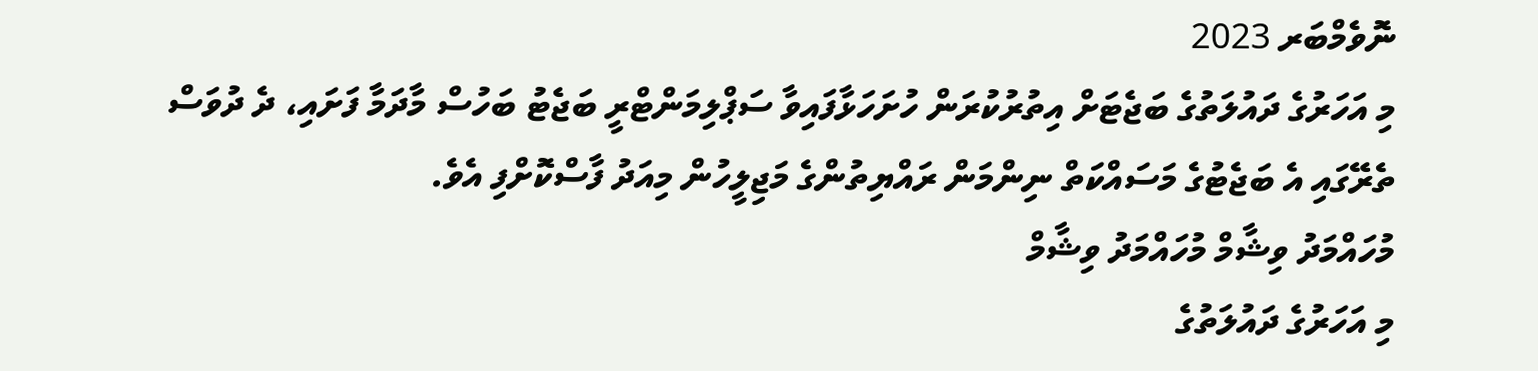ނޮވެމްބަރ 2023
މި އަހަރުގެ ދައުލަތުގެ ބަޖެޓަށް އިތުރުކުރަން ހުށަހަޅާފައިވާ ސަޕްލިމަންޓްރީ ބަޖެޓު ބަހުސް މާދަމާ ފަށައި، ދެ ދުވަސް ތެރޭގައި އެ ބަޖެޓުގެ މަސައްކަތް ނިންމަން ރައްޔިތުންގެ މަޖިލީހުން މިއަދު ފާސްކޮށްފި އެވެ.
މުހައްމަދު ވިޝާމް މުހައްމަދު ވިޝާމް
މި އަހަރުގެ ދައުލަތުގެ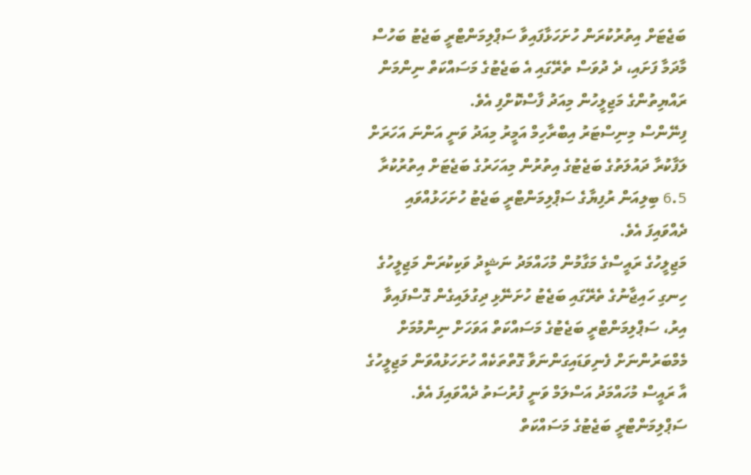ބަޖެޓަށް އިތުރުކުރަން ހުށަހަޅާފައިވާ ސަޕްލިމަންޓްރީ ބަޖެޓު ބަހުސް މާދަމާ ފަށައި، ދެ ދުވަސް ތެރޭގައި އެ ބަޖެޓުގެ މަސައްކަތް ނިންމަން ރައްޔިތުންގެ މަޖިލީހުން މިއަދު ފާސްކޮށްފި އެވެ.
ފިނޭންސް މިނިސްޓަރު އިބްރާހިމް އަމީރު މިއަދު ވަނީ އަންނަ އަހަރަށް ލަފާކުރާ ދައުލަތުގެ ބަޖެޓުގެ އިތުރުން މިއަހަރުގެ ބަޖެޓަށް އިތުރުކުރާ 6.5 ބިލިއަން ރުފިޔާގެ ސަޕްލިމަންޓްރީ ބަޖެޓު ހުށަހަޅުއްވައި ދެއްވައިފަ އެވެ.
މަޖިލީހުގެ ރައީސްގެ މަގާމުން މުހައްމަދު ނަޝީދު ވަކިކުރަން މަޖިލީހުގެ ހިނގި ހައިޖާނުގެ ތެރޭގައި ބަޖެޓު ހުށަނޭޅި ދިގުލައިގެން ގޮސްފައިވާ އިރު، ސަޕްލިމަންޓްރީ ބަޖެޓުގެ މަސައްކަތް އަވަހަށް ނިންމުމަށް މެމްބަރުންނަށް ފެނިވަޑައިގަންނަވާ ގޮތްތަކެއް ހުށަހަޅުއްވަން މަޖިލީހުގެ އާ ރައީސް މުހައްމަދު އަސްލަމް ވަނީ ފުރުސަތު ދެއްވައިފަ އެވެ.
ސަޕްލިމަންޓްރީ ބަޖެޓުގެ މަސައްކަތް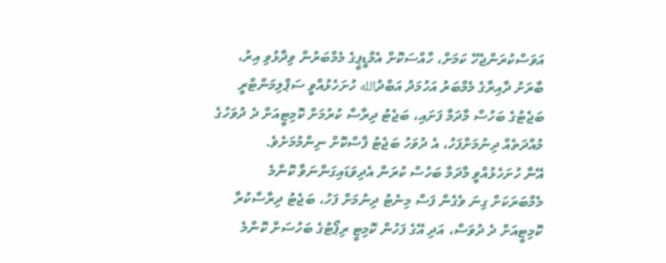އަވަސްކުރަންޖެހޭ ކަމަށް، ހާއްސަކޮށް އެމްޑީޕީގެ މެމްބަރުން ވިދާޅުވި އިރު، ބާރަށު ދާއިރާގެ މެމްބަރު އަހުމަދު އަބްދުالله ހުށަހެޅުއްވީ ސަޕްލިމަންޓްރީ ބަޖެޓުގެ ބަހުސް މާދަމާ ފަށައި، ބަޖެޓު ދިރާސާ ކުރުމަށް ކޮމިޓީއަށް ދެ ދުވަހުގެ މުއްދަތެއް ދިނުމަށްފަހު، އެ ދުވަހު ބަޖެޓު ފާސްކޮށް ނިންމުމަށެވެ.
އޭނާ ހުށަހެޅުއްވީ މާދަމާ ބަހުސް ކުރަން އެދިވަޑައިގަންނަވާ ކޮންމެ މެމްބަރަކަށް ގިނަ ވެގެން ފަސް މިނެޓު ދިނުމަށް ފަހު، ބަޖެޓު ދިރާސާކުރާ ކޮމިޓީއަށް ދެ ދުވަސް، އަދި އޭގެ ފަހުން ކޮމިޓީ ރިޕޯޓުގެ ބަހުސަށް ކޮންމެ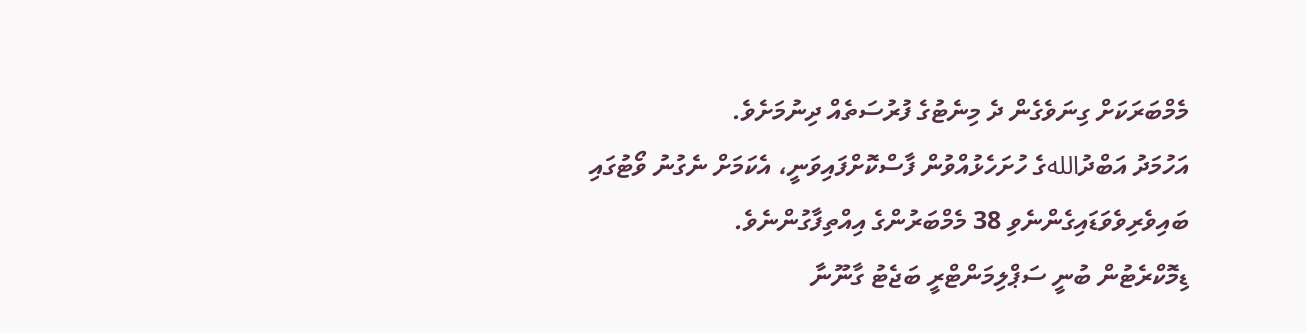މެމްބަރަކަށް ގިނަވެގެން ދެ މިނެޓުގެ ފުރުސަތެއް ދިނުމަށެވެ.
އަހުމަދު އަބްދުاللهގެ ހުށަހެޅުއްވުން ފާސްކޮށްފައިވަނީ، އެކަމަށް ނެގުނު ވޯޓުގައި ބައިވެރިވެވަޑައިގެންނެވި 38 މެމްބަރުންގެ އިއްތިފާގުންނެވެ.
ޑިމޮކްރެޓުން ބުނީ ސަޕްލިމަންޓްރީ ބަޖެޓު ގާނޫނާ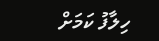ހިލާފު ކަމަށް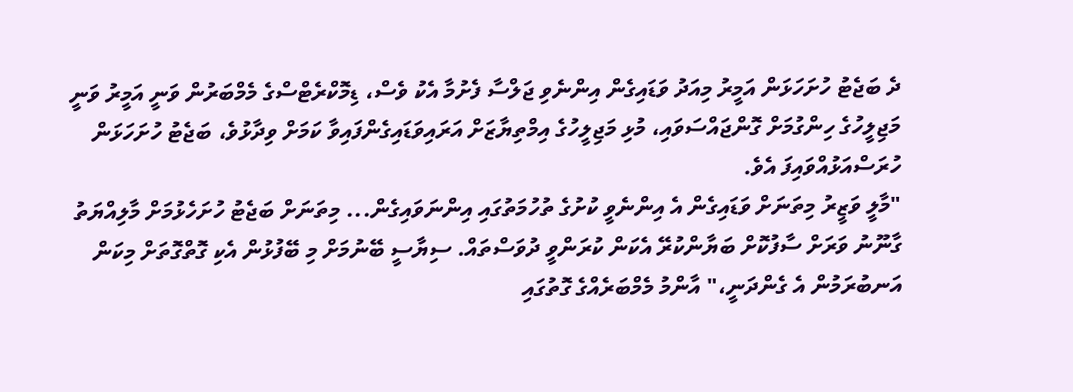ދެ ބަޖެޓު ހުށަހަޅަން އަމީރު މިއަދު ވަޑައިގެން އިންނެވި ޖަލްސާ ފެށުމާ އެކު ވެސް، ޑިމޮކްރެޓްސްގެ މެމްބަރުން ވަނީ އަމީރު ވަނީ މަޖިލީހުގެ ހިންގުމަށް ގޮންޖައްސަވައި، މުޅި މަޖިލީހުގެ އިމްތިޔާޒަށް އަރައިވަޑައިގެންފައިވާ ކަމަށް ވިދާޅުވެ، ބަޖެޓު ހުށަހަޅަން ހުރަސްއަޅުއްވައިފަ އެވެ.
"މާލީ ވަޒީރު މިތަނަށް ވަޑައިގެން އެ އިންނެވީ ކުށުގެ ތުހުމަތުގައި އިންނަވައިގެން... މިތަނަށް ބަޖެޓު ހުށަހެޅުމަށް މާލިއްޔަތު ގާނޫނު ވަރަށް ސާފުކޮށް ބަޔާންކުރޭ އެކަން ކުރަންވީ ދުވަސްތައް. ސިޔާސީ ބޭނުމަށް މި ބޭފުޅުން އެކި ގޮތްގޮތަށް މިކަން އަނބުރަމުން އެ ގެންދަނީ،" އާންމު މެމްބަރެއްގެ ގޮތުގައި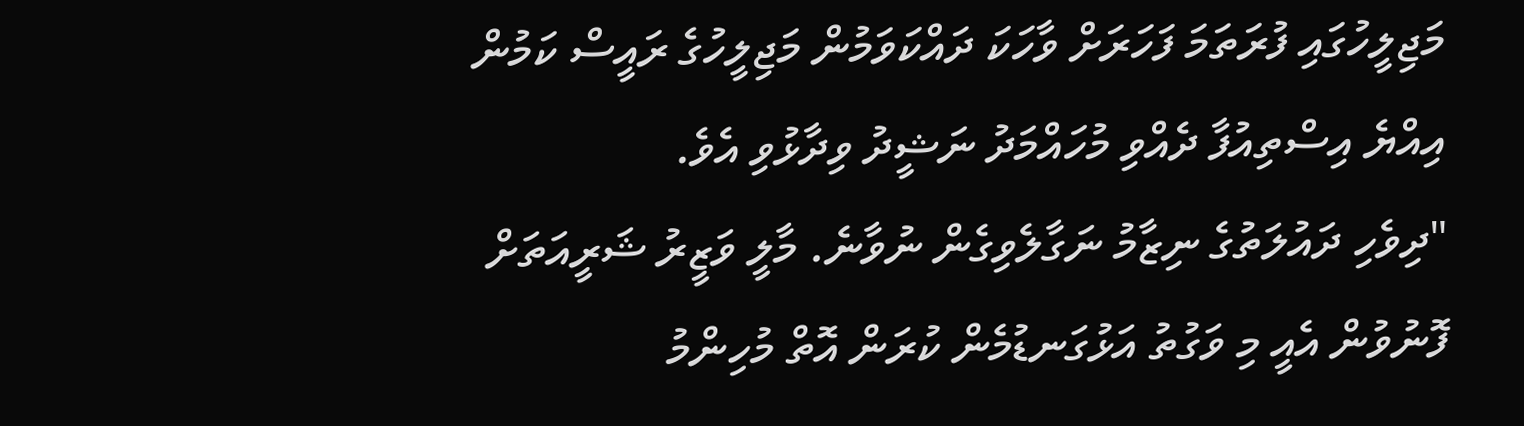މަޖިލީހުގައި ފުރަތަމަ ފަހަރަށް ވާހަކަ ދައްކަވަމުން މަޖިލީހުގެ ރައީސް ކަމުން އިއްޔެ އިސްތިއުފާ ދެއްވި މުހައްމަދު ނަޝީދު ވިދާޅުވި އެވެ.
"ދިވެހި ދައުލަތުގެ ނިޒާމު ނަގާލެވިގެން ނުވާނެ. މާލީ ވަޒީރު ޝަރީއަތަށް ފޮނުވުން އެއީ މި ވަގުތު އަޅުގަނޑުމެން ކުރަން އޮތް މުހިންމު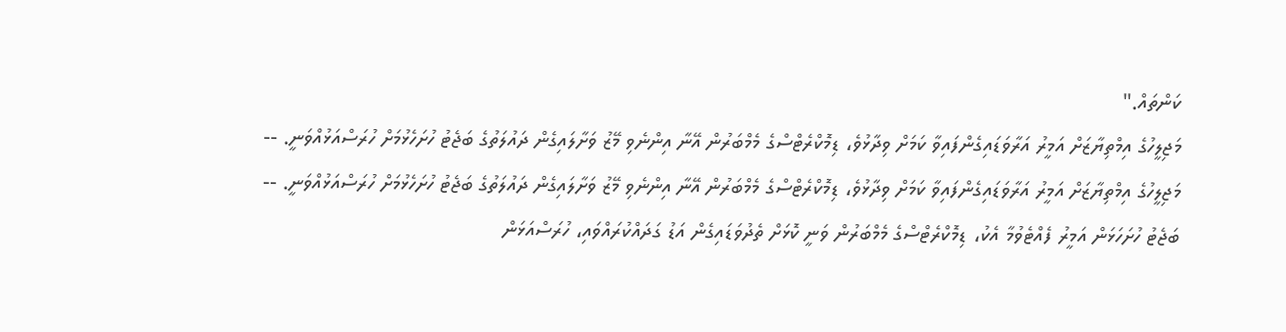ކަންތައް."
މަޖިލީހުގެ އިމްތިޔާޒަށް އަމީރު އަރާވަޑައިގެންފައިވާ ކަމަށް ވިދާޅުވެ، ޑިމޮކްރެޓްސްގެ މެމްބަރުން އޭނާ އިންނެވި މޭޒު ވަށާލައިގެން ދައުލަތުގެ ބަޖެޓު ހުށަހެޅުމަށް ހުރަސްއަޅުއްވަނީ. --
މަޖިލީހުގެ އިމްތިޔާޒަށް އަމީރު އަރާވަޑައިގެންފައިވާ ކަމަށް ވިދާޅުވެ، ޑިމޮކްރެޓްސްގެ މެމްބަރުން އޭނާ އިންނެވި މޭޒު ވަށާލައިގެން ދައުލަތުގެ ބަޖެޓު ހުށަހެޅުމަށް ހުރަސްއަޅުއްވަނީ. --
ބަޖެޓު ހުށަހަޅަން އަމީރު ފެއްޓެވުމާ އެކު، ޑިމޮކްރެޓްސްގެ މެމްބަރުން ވަނީ ކޮޅަށް ތެދުވަޑައިގެން އަޑު ގަދައްކުރައްވައި، ހުރަސްއަޅަން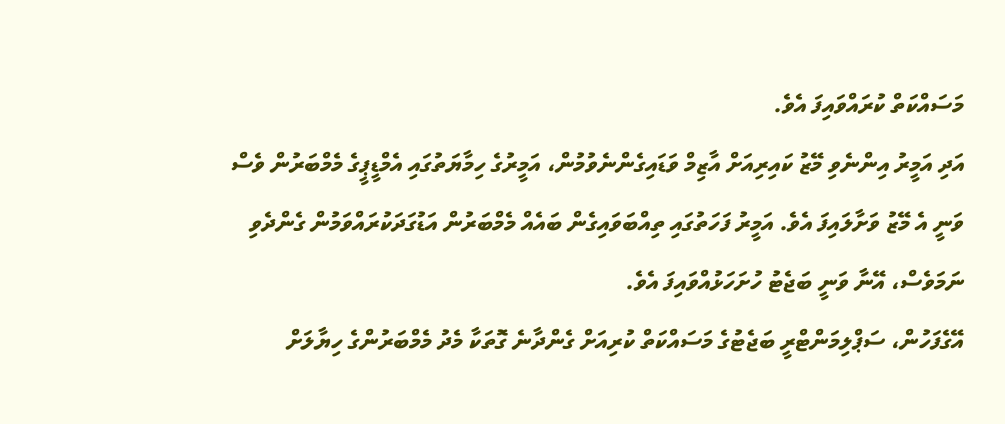މަސައްކަތް ކުރައްވައިފަ އެވެ.
އަދި އަމީރު އިންނެވި މޭޒު ކައިރިއަށް އާޒިމް ވަޑައިގެންނެވުމުން، އަމީރުގެ ހިމާޔަތުގައި އެމްޑީޕީގެ މެމްބަރުން ވެސް ވަނީ އެ މޭޒު ވަށާލައިފަ އެވެ. އަމީރު ފަހަތުގައި ތިއްބަވައިގެން ބައެއް މެމްބަރުން އަޑުގަދަކުރައްވަމުން ގެންދެވި ނަމަވެސް، އޭނާ ވަނީ ބަޖެޓު ހުށަހަޅުއްވައިފަ އެވެ.
އޭގެފަހުން، ސަޕްލިމަންޓްރީ ބަޖެޓުގެ މަސައްކަތް ކުރިއަށް ގެންދާނެ ގޮތަކާ މެދު މެމްބަރުންގެ ހިޔާލަށް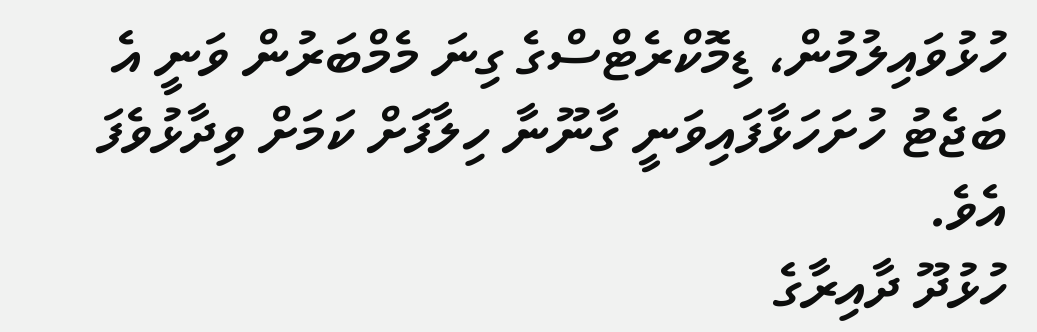ހުޅުވައިލުމުން، ޑިމޮކްރެޓްސްގެ ގިނަ މެމްބަރުން ވަނީ އެ ބަޖެޓު ހުށަހަޅާފައިވަނީ ގާނޫނާ ހިލާފަށް ކަމަށް ވިދާޅުވެފަ އެވެ.
ހުޅުދޫ ދާއިރާގެ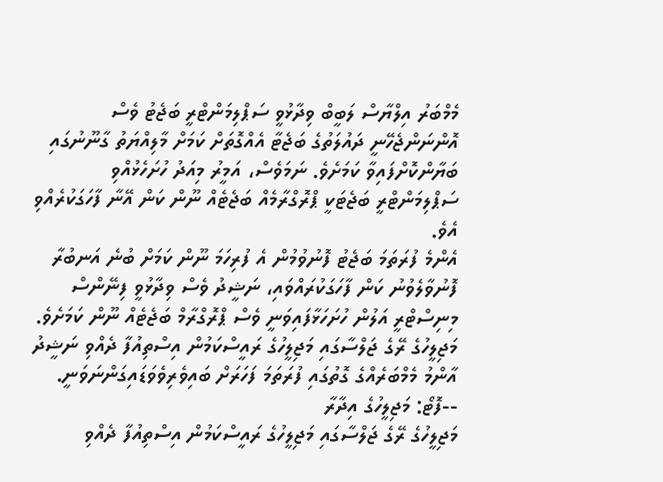މެމްބަރު އިލްޔާސް ލަބީބް ވިދާޅުވީ ސަޕްލިމަންޓްރީ ބަޖެޓު ވެސް އޮންނަންޖެހޭނީ ދައުލަތުގެ ބަޖެޓާ އެއްގޮތަށް ކަމަށް މާލިއްޔަތު ގާނޫނުގައި ބަޔާންކޮށްފައިވާ ކަމަށެވެ. ނަމަވެސް، އަމީރު މިއަދު ހުށަހެޅުއްވި ސަޕްލިމަންޓްރީ ބަޖެޓަކީ ޕްރޮގްރާމެއް ބަޖެޓެއް ނޫން ކަން އޭނާ ފާހަގަކުރެއްވި އެވެ.
އެންމެ ފުރަތަމަ ބަޖެޓު ފޮނުވުމުން އެ ފުރިހަމަ ނޫން ކަމަށް ބުނެ އަނބުރާ ފޮނުވާލެވުނު ކަން ފާހަގަކުރައްވައި، ނަޝީދު ވެސް ވިދާޅުވީ ފިނޭންސް މިނިސްޓްރީ އަލުން ހުށަހަޅާފައިވަނީ ވެސް ޕްރޮގްރާމް ބަޖެޓެއް ނޫން ކަމަށެވެ.
މަޖިލީހުގެ ރޭގެ ޖަލްސާގައި މަޖިލީހުގެ ރައީސްކަމުން އިސްތިއުފާ ދެއްވި ނަޝީދު އާންމު މެމްބަރެއްގެ ގޮތުގައި ފުރަތަމަ ފަހަރަށް ބައިވެރިވެވަޑައިގަންނަވަނީ. --ފޮޓޯ: މަޖިލީހުގެ އިދާރާ
މަޖިލީހުގެ ރޭގެ ޖަލްސާގައި މަޖިލީހުގެ ރައީސްކަމުން އިސްތިއުފާ ދެއްވި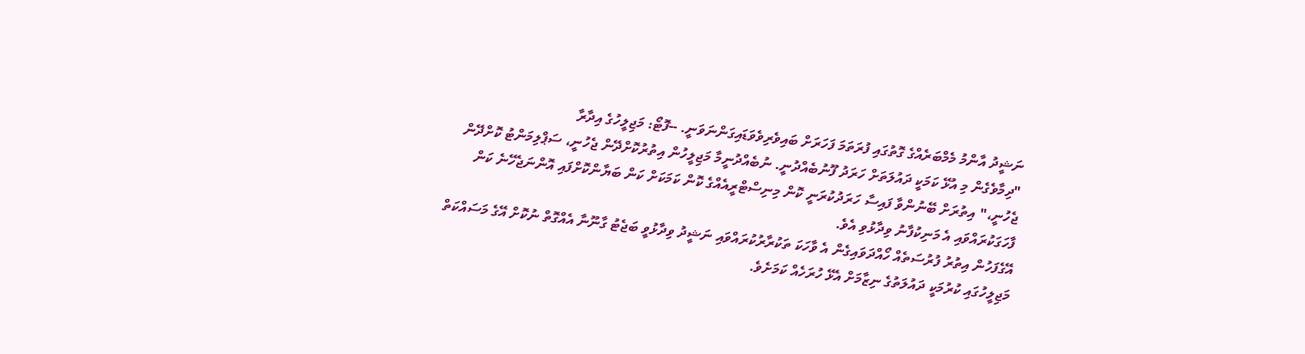ނަޝީދު އާންމު މެމްބަރެއްގެ ގޮތުގައި ފުރަތަމަ ފަހަރަށް ބައިވެރިވެވަޑައިގަންނަވަނީ. --ފޮޓޯ: މަޖިލީހުގެ އިދާރާ
"ދިމާވެގެން މި އުޅޭ ކަމަކީ ދައުލަތަށް ހަރަދު ފޫނުބެއްދުނީ. ނުބެއްދުނީމާ މަޖިލީހުން އިތުރުކޮށްދޭން ޖެހުނީ، ސަޕްލިމަންޓު ކޮށްދޭން ޖެހުނީ،" އިތުރަށް ބޭނުންވާ ފައިސާ ހަރަދުކުރަނީ ކޮން މިނިސްޓްރީއެއްގެ ކޮން ކަމަކަށް ކަން ބަޔާންކޮށްފައި އޮންނަޖެހޭނެ ކަން ފާހަގަކުރައްވައި އެ މަނިކުފާނު ވިދާޅުވި އެވެ.
އޭގެފަހުން އިތުރު ފުރުސަތެއް ހޯއްދަވައިގެން އެ ވާހަކަ ތަކުރާރުކުރައްވައި ނަޝީދު ވިދާޅުވީ ބަޖެޓު ގާނޫނާ އެއްގޮތް ނުކޮށް އޭގެ މަސައްކަތް މަޖިލީހުގައި ކުރުމަކީ ދައުލަތުގެ ނިޒާމަށް އެޅޭ ހުރަހެއް ކަމަށެވެ.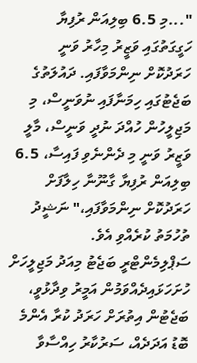"...މި 6.5 ބިލިއަން ރުފިޔާ ހަގީގަތުގައި ވަޒީރު މިހާރު ވަނީ ހަރަދުކޮށް ނިންމަވާފައި. ދައުލަތުގެ ބަޖެޓުގައި ހިމަނާފައި ނުވަނީސް، މި މަޖިލީހުން ހުއްދަ ނުދީ ވަނީސް، މާލީ ވަޒީރު ވަނީ މި ދެންނެވި ފައިސާ، 6.5 ބިލިއަން ރުފިޔާ ގާނޫނާ ހިލާފަށް ހަރަދުކޮށް ނިންމަވާފައި،" ނަޝީދު ތުހުމަތު ކުރެއްވި އެވެ.
ސަޕްލިމެންޓްރީ ބަޖެޓު މިއަދު މަޖިލީހަށް ހުށަހަޅައިދެއްވަމުން އަމީރު ވިދާޅުވީ، ބަޖެޓުން އިތުރަށް ހަރަދު ކުރާ އެންމެ ބޮޑު އަދަދެއް، ސަރުކާރު ހިއްސާވާ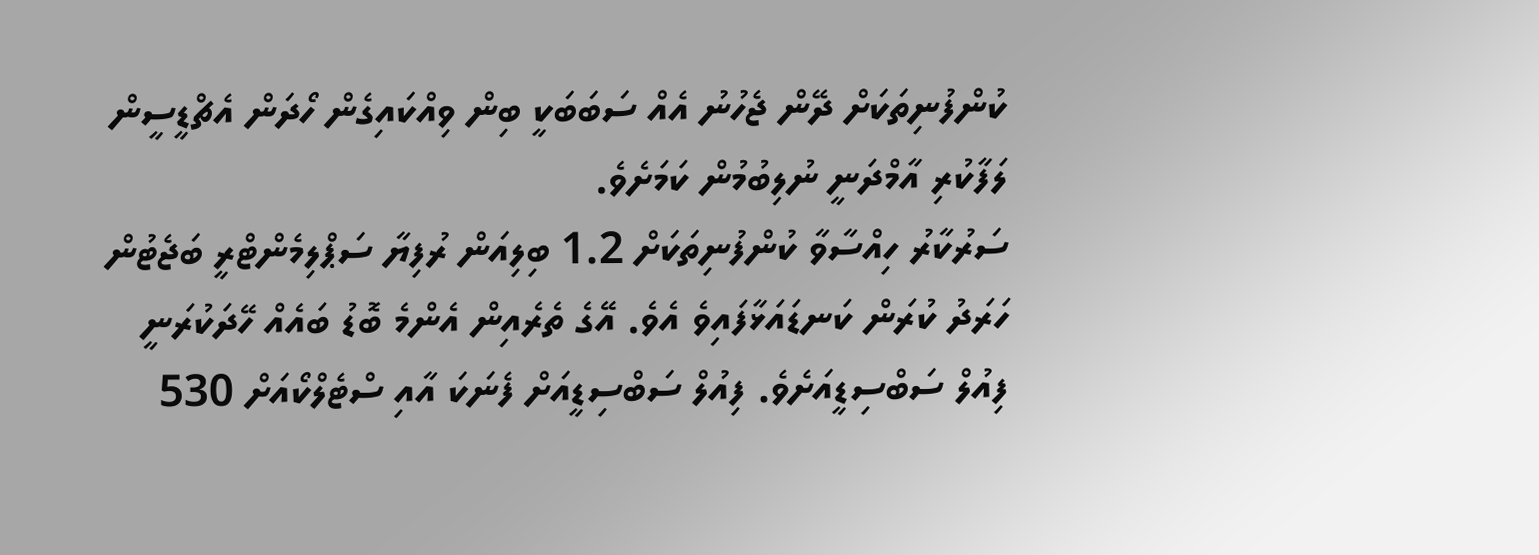ކުންފުނިތަކަށް ދޭން ޖެހުނު އެއް ސަބަބަކީ ބިން ވިއްކައިގެން ހޯދަން އެޗްޑީސީން ލަފާކުރި އާމްދަނީ ނުލިބުމުން ކަމަށެވެ.
ސަރުކާރު ހިއްސާވާ ކުންފުނިތަކަށް 1.2 ބިލިއަން ރުފިޔާ ސަޕްލިމެންޓްރީ ބަޖެޓުން ހަރަދު ކުރަން ކަނޑައަޅާފައިވެ އެވެ. އޭގެ ތެރެއިން އެންމެ ބޮޑު ބައެއް ހޭދަކުރަނީ ފިއުލް ސަބްސިޑީއަށެވެ. ފިއުލް ސަބްސިޑީއަށް ފެނަކަ އާއި ސްޓެލްކޯއަށް 530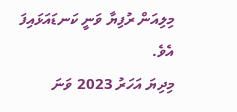މިލިއަން ރުފިޔާ ވަނީ ކަނޑައަޅައިފަ އެވެ.
މިދިޔަ އަހަރު 2023 ވަނަ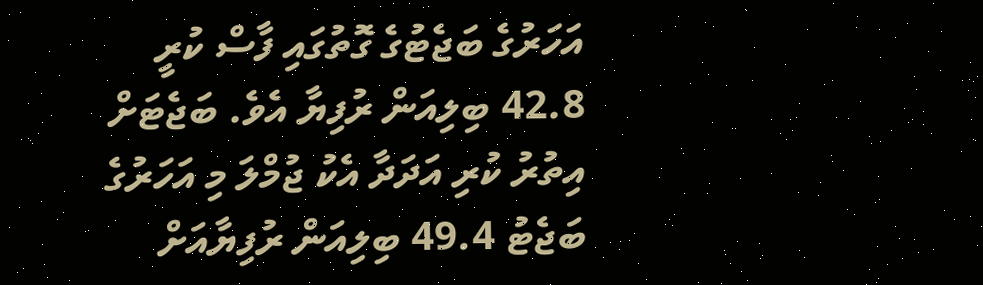އަހަރުގެ ބަޖެޓުގެ ގޮތުގައި ފާސް ކުރީ 42.8 ބިލިއަން ރުފިޔާ އެވެ. ބަޖެޓަށް އިތުރު ކުރި އަދަދާ އެކު ޖުމްލަ މި އަހަރުގެ ބަޖެޓު 49.4 ބިލިއަން ރުފިޔާއަށް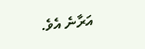އަރާނެ އެވެ.